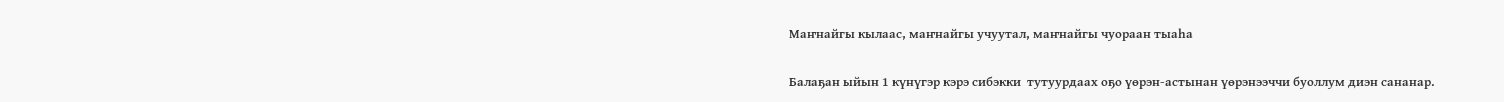Маҥнайгы кылаас, маҥнайгы учуутал, маҥнайгы чуораан тыаһа

Балаҕан ыйын 1 күнүгэр кэрэ сибэкки  тутуурдаах оҕо үөрэн-астынан үөрэнээччи буоллум диэн сананар.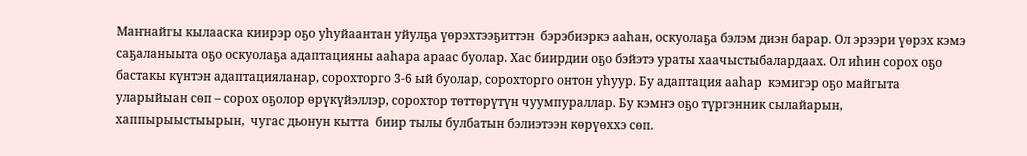Маҥнайгы кылааска киирэр оҕо уһуйаантан уйулҕа үөрэхтээҕиттэн  бэрэбиэркэ ааһан, оскуолаҕа бэлэм диэн барар. Ол эрээри үөрэх кэмэ саҕаланыыта оҕо оскуолаҕа адаптацияны ааһара араас буолар. Хас биирдии оҕо бэйэтэ ураты хаачыстыбалардаах. Ол иһин сорох оҕо бастакы күнтэн адаптацияланар, сорохторго 3-6 ый буолар, сорохторго онтон уһуур. Бу адаптация ааһар  кэмигэр оҕо майгыта  уларыйыан сөп – сорох оҕолор өрүкүйэллэр, сорохтор төттөрүтүн чуумпураллар. Бу кэмҥэ оҕо түргэнник сылайарын, хаппырыыстыырын,  чугас дьонун кытта  биир тылы булбатын бэлиэтээн көрүөххэ сөп.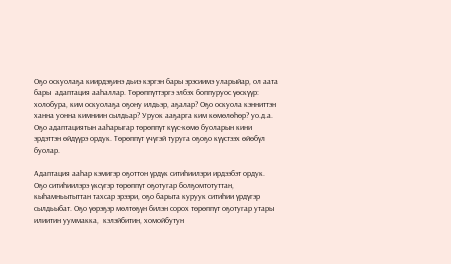Оҕо оскуолаҕа киирдэҕинэ дьиэ кэргэн бары эрэсиимэ уларыйар, ол аата бары  адаптация ааһаллар. Төрөппүттэргэ элбэх боппуруос үөскүүр: холобура, ким оскуолаҕа оҕону илдьэр, аҕалар? Оҕо оскуола кэнниттэн ханна уонна кимниин сылдьар? Уруок ааҕарга ким көмөлөһөр? уо.д.а. Оҕо адаптациятын ааһарыгар төрөппүт күүс-көмө буоларын кини эрдэттэн өйдүүрэ ордук. Төрөппүт үчүгэй туруга оҕоҕо күүстээх өйөбүл буолар.

Адаптация ааһар кэмигэр оҕоттон үрдүк ситиһиилэри ирдээбэт ордук. Оҕо ситиһиилэрэ үксүгэр төрөппүт оҕотугар болҕомтотуттан, кыһамньытыттан тахсар эрээри, оҕо барыта куруук ситиһии үрдүгэр сылдьыбат. Оҕо үөрэҕэр мөлтөҕүн билэн сорох төрөппүт оҕотугар утары илиитин ууммакка,  кэлэйбитин, хомойбутун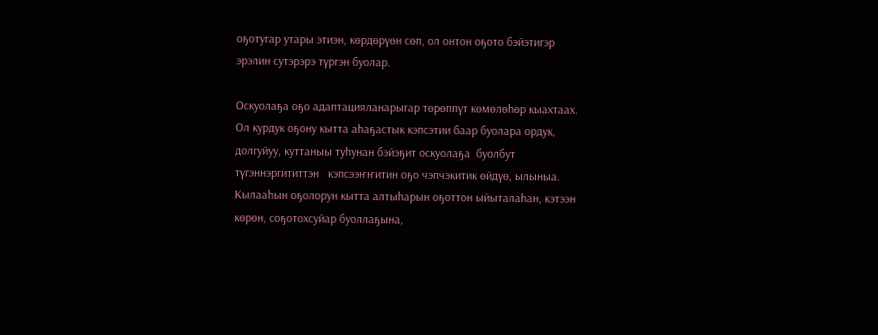оҕотугар утары этиэн, көрдөрүөн сөп, ол онтон оҕото бэйэтигэр эрэлин сутэрэрэ түргэн буолар.

Оскуолаҕа оҕо адаптацияланарыгар төрөппүт көмөлөһөр кыахтаах. Ол курдук оҕону кытта аһаҕастык кэпсэтии баар буолара ордук, долгуйуу, куттаныы туһунан бэйэҕит оскуолаҕа  буолбут түгэннэргититтэн   кэпсээҥҥитин оҕо чэпчэкитик өйдүө, ылыныа. Кылааһын оҕолорун кытта алтыһарын оҕоттон ыйыталаһан, кэтээн көрөн, соҕотохсуйар буоллаҕына,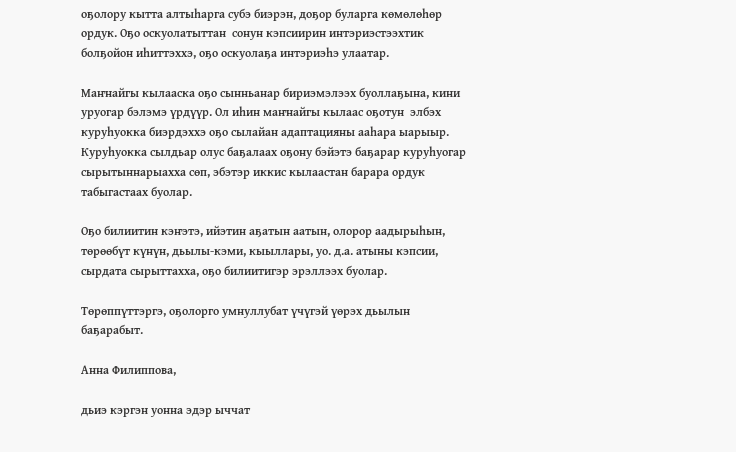оҕолору кытта алтыһарга субэ биэрэн, доҕор буларга көмөлөһөр ордук. Оҕо оскуолатыттан  сонун кэпсиирин интэриэстээхтик болҕойон иһиттэххэ, оҕо оскуолаҕа интэриэһэ улаатар.

Маҥнайгы кылааска оҕо сынньанар бириэмэлээх буоллаҕына, кини уруогар бэлэмэ үрдүүр. Ол иһин маҥнайгы кылаас оҕотун  элбэх куруһуокка биэрдэххэ оҕо сылайан адаптацияны ааһара ыарыыр. Куруһуокка сылдьар олус баҕалаах оҕону бэйэтэ баҕарар куруһуогар сырытыннарыахха сөп, эбэтэр иккис кылаастан барара ордук табыгастаах буолар.

Оҕо билиитин кэҥэтэ, ийэтин аҕатын аатын, олорор аадырыһын, төрөөбүт күнүн, дьылы-кэми, кыыллары, уо. д.а. атыны кэпсии, сырдата сырыттахха, оҕо билиитигэр эрэллээх буолар.

Төрөппүттэргэ, оҕолорго умнуллубат үчүгэй үөрэх дьылын баҕарабыт.

Анна Филиппова,

дьиэ кэргэн уонна эдэр ыччат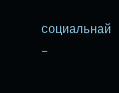социальнай –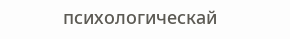психологическай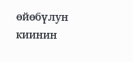өйөбүлун киинин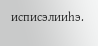исписэлииһэ.